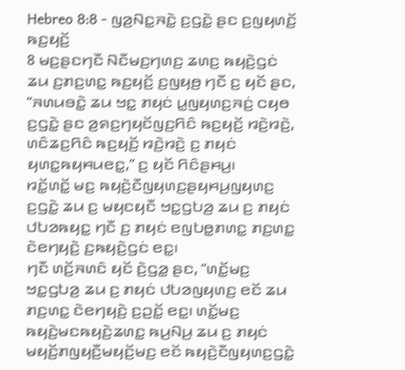Hebreo 8:8 - ꤜꤤ꤬ꤡꤢ꤭ꤏꤢꤧ꤭ ꤢ꤬ꤞꤢꤧ꤭ ꤔꤢ ꤢ꤬ꤜꤟꤛꤢꤩ꤬ ꤒꤢ꤬ꤟꤢꤩ꤬
8 ꤗꤢ꤬ꤔꤢꤚꤢꤪ ꤡꤢꤪꤗꤢ꤬ꤚꤛꤢ꤬ ꤘꤛꤢ꤬ ꤒꤟꤢꤧ꤬ꤞꤢꤦ ꤘꤣ ꤢ꤬ꤊꤢ꤬ꤛꤢ꤭ ꤒꤢ꤬ꤟꤢꤩ꤬ ꤢ꤬ꤜꤟꤥ꤬ ꤚꤢꤪ ꤢ꤬ ꤟꤢꤩ ꤔꤢ, “ꤏꤛꤣꤋꤢꤧ꤭ ꤘꤣ ꤠꤢ꤭ ꤊꤟꤢꤦ ꤣ꤭ꤜꤟꤛꤢ꤬ꤏꤢꤦ꤬ ꤍꤟꤥ ꤢ꤬ꤞꤢꤧ꤭ ꤔꤢ ꤤ꤬ꤎꤢ꤬ꤚꤟꤢꤩꤜꤢ꤬ꤖꤢꤨ ꤒꤢ꤬ꤟꤢꤩ꤬ ꤙꤢꤧ꤬ꤙꤢꤧ꤬, ꤛꤢꤨꤘꤢ꤬ꤖꤢꤨ ꤒꤢ꤬ꤟꤢꤩ꤬ ꤙꤢꤧ꤬ꤙꤢꤧ꤬ ꤢ꤬ ꤊꤟꤢꤦ ꤟꤛꤢ꤭ꤒꤟꤌꤣꤕꤢ꤭,” ꤢ꤬ ꤟꤢꤩ ꤖꤢꤨꤔꤌꤣ꤬꤯
ꤙꤢꤩ꤭ꤛꤢꤩ꤭ ꤗꤢ꤬ ꤒꤟꤢꤧ꤬ꤢꤪꤜꤟꤛꤢ꤬ꤔꤟꤌꤣ꤬ꤜꤟꤛꤢ꤬ ꤢ꤬ꤞꤢꤧ꤭ ꤘꤣ ꤢ꤬ ꤗꤟꤢꤟꤢꤪ ꤠꤢ꤭ꤞꤝꤤ꤬ ꤘꤣ ꤢ꤬ ꤊꤟꤢꤦ ꤓꤝꤤꤒꤟꤢ꤭ ꤚꤢꤪ ꤢ꤬ ꤊꤟꤢꤦ ꤕꤜꤝꤥ꤭ꤊꤛꤢ꤭ ꤊꤢ꤬ꤛꤢ꤭ ꤢꤧꤕꤚꤟꤢꤧ꤬ ꤢ꤬ꤒꤟꤢꤧ꤬ꤞꤢꤦ ꤕꤢ꤭꤯
ꤚꤢꤪ ꤛꤢꤩ꤬ꤏꤛꤢꤨ ꤟꤢꤩ ꤢꤧ꤬ꤞꤤ꤭ ꤔꤢ, “ꤛꤢꤩ꤭ꤗꤢ꤬ ꤠꤢ꤭ꤞꤝꤤ꤬ ꤘꤣ ꤢ꤬ ꤊꤟꤢꤦ ꤓꤝꤤꤜꤟꤛꤢ꤬ ꤕꤢꤩ ꤘꤣ ꤊꤢ꤬ꤛꤢ꤭ ꤢꤧꤕꤚꤟꤢꤧ꤬ ꤢ꤬ꤑꤢꤩ꤭ ꤕꤢ꤭꤯ ꤛꤢꤩ꤭ꤗꤢ꤬ ꤒꤟꤢꤧ꤬ꤗꤢꤒꤟꤢꤧ꤬ꤘꤛꤢ꤭ ꤒꤣ꤬ꤡꤣ꤬ ꤘꤣ ꤢ꤬ ꤊꤟꤢꤦ ꤗꤟꤢꤩ꤬ꤊꤜꤟꤢꤪ꤬ꤗꤟꤢꤩ꤬ꤗꤢ꤬ ꤕꤢꤩ ꤒꤟꤢꤧ꤬ꤢꤪꤜꤟꤛꤢ꤬ꤞꤢꤧ꤭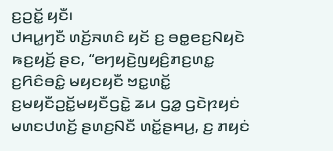ꤢ꤬ꤑꤢꤩ꤭ ꤟꤢꤪ꤯
ꤓꤌꤣ꤭ꤚꤢꤪ ꤛꤢꤩ꤬ꤏꤛꤢꤨ ꤟꤢꤩ ꤢ꤬ ꤋꤥ꤭ꤕꤢ꤬ꤡꤟꤢꤧ ꤒꤢ꤬ꤟꤢꤩ꤬ ꤔꤢ, “ꤕꤚꤟꤢꤧ꤬ꤜꤟꤢꤨ꤬ꤊꤢ꤬ꤛꤢ꤭ ꤢ꤬ꤖꤢꤨꤋꤢꤨ꤭ ꤗꤟꤢꤟꤢꤪ ꤠꤢ꤭ꤛꤢꤩ꤭ ꤢ꤬ꤗꤟꤢꤪꤑꤢꤩ꤭ꤗꤟꤢꤪꤞꤢꤧ꤭ ꤘꤣ ꤞꤤ꤭ ꤞꤢꤧꤐꤟꤢꤦ ꤗꤛꤢꤓꤛꤢꤩ꤬ ꤔꤛꤢ꤬ꤡꤢꤪ ꤛꤢꤩ꤭ꤔꤌꤣ꤬, ꤢ꤬ ꤊꤟꤢꤦ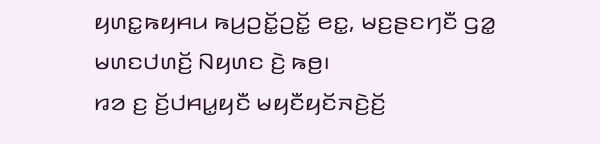ꤟꤛꤢ꤭ꤒꤟꤌꤣ ꤒꤣ꤬ꤑꤢꤩ꤭ꤑꤢꤩ꤭ ꤕꤢ꤭, ꤗꤢ꤬ꤔꤢꤚꤢꤪ ꤞꤤ꤭ ꤗꤛꤢꤓꤛꤢꤩ꤬ ꤡꤟꤛꤢ ꤢꤧ꤬ ꤒꤥ꤬꤯
ꤙꤤ ꤢ꤬ ꤢꤩ꤬ꤓꤌꤣ꤭ꤟꤢꤪ ꤗꤟꤢꤪꤟꤢꤩꤏꤢꤧ꤬ꤢꤩ꤬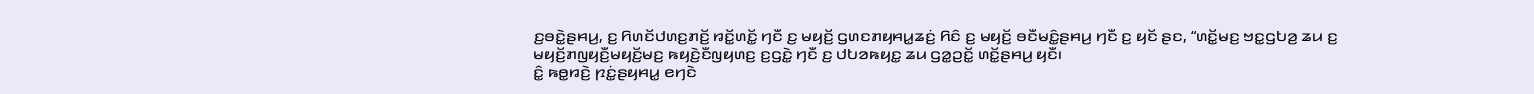ꤢ꤬ꤋꤢꤧ꤭ꤔꤌꤣ꤬, ꤢ꤬ ꤖꤛꤢꤩꤓꤛꤢ꤬ꤊꤢꤩ꤬ ꤙꤢꤩ꤭ꤛꤢꤩ꤭ ꤚꤢꤪ ꤢ꤬ ꤗꤟꤢꤩ꤬ ꤞꤛꤢꤊꤟꤌꤣ꤭ꤘꤢꤦ꤬ ꤖꤢꤨ ꤢ꤬ ꤗꤟꤢꤩ꤬ ꤋꤢꤪꤗꤢꤨ꤭ꤔꤌꤣ꤬ ꤚꤢꤪ ꤢ꤬ ꤟꤢꤩ ꤔꤢ, “ꤛꤢꤩ꤭ꤗꤢ꤬ ꤠꤢ꤭ꤞꤝꤤ꤬ ꤘꤣ ꤢ꤬ ꤗꤟꤢꤩ꤬ꤊꤜꤟꤢꤪ꤬ꤗꤟꤢꤩ꤬ꤗꤢ꤬ ꤒꤟꤢꤧ꤬ꤢꤪꤜꤟꤛꤢ꤬ ꤢ꤬ꤞꤢꤧ꤭ ꤚꤢꤪ ꤢ꤬ ꤓꤝꤤꤒꤟꤢ꤭ ꤘꤣ ꤞꤤ꤭ꤑꤢꤩ꤭ ꤛꤢꤩ꤭ꤔꤌꤣ꤬ ꤟꤢꤪ꤯
ꤢꤨ꤭ ꤒꤥ꤭ꤙꤢꤧ꤬ ꤐꤢꤦ꤭ꤔꤟꤌꤣ꤭ ꤕꤚꤢꤧ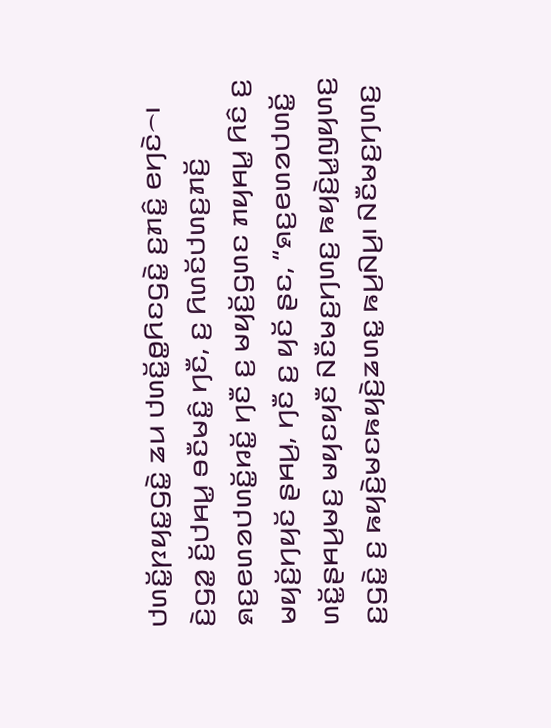ꤓꤛꤢꤩ꤭ꤐꤟꤢ꤭ꤞꤢꤧ꤭ ꤘꤣ ꤓꤛꤢꤩ꤭ꤥ꤭ꤖꤢꤞꤢꤧ꤭ ꤢ꤬ꤊꤢꤨ꤭ ꤕꤚꤢꤧ꤮꤯
ꤢꤧ꤬ꤞꤤ꤭ ꤢꤩ꤬ꤓꤌꤣ꤭ ꤋꤢꤪꤗꤢꤨ꤭ ꤚꤢꤪ, ꤢ꤬ ꤖꤛꤢꤩꤓꤛꤢ꤬ꤊꤢꤩ꤬ ꤎꤢ꤬ꤕꤛꤤꤓꤛꤢꤩ꤭ꤙꤢꤩ꤭ ꤚꤢꤪ ꤢ꤬ ꤗꤟꤢꤩ꤬ꤞꤛꤢ ꤊꤟꤌꤣ꤭ ꤖꤢꤨ ꤢ꤬ ꤗꤟꤢꤩ꤬ꤚꤟꤢꤩ ꤔꤌꤣ꤬, ꤚꤢꤪ ꤢ꤬ ꤟꤢꤩ ꤔꤢ, “ꤎꤢ꤬ꤕꤛꤤꤓꤛꤢꤩ꤭ ꤛꤢꤩ꤭ꤔꤌꤣ꤬ꤗꤢ꤬ ꤗꤟꤢꤟꤢꤪ ꤡꤢꤪꤗꤢ꤬ꤚꤛꤢ꤬ ꤒꤟꤢꤧ꤬ꤣ꤭ꤜꤟꤛꤢ꤬ ꤢ꤬ꤞꤢꤧ꤭ ꤢ꤬ ꤒꤟꤢꤧ꤬ꤗꤢꤒꤟꤢꤧ꤬ꤘꤛꤢ꤭ ꤒꤣ꤬ꤡꤣ꤬꤯ ꤡꤢꤪꤗꤢ꤬ꤚꤛꤢ꤬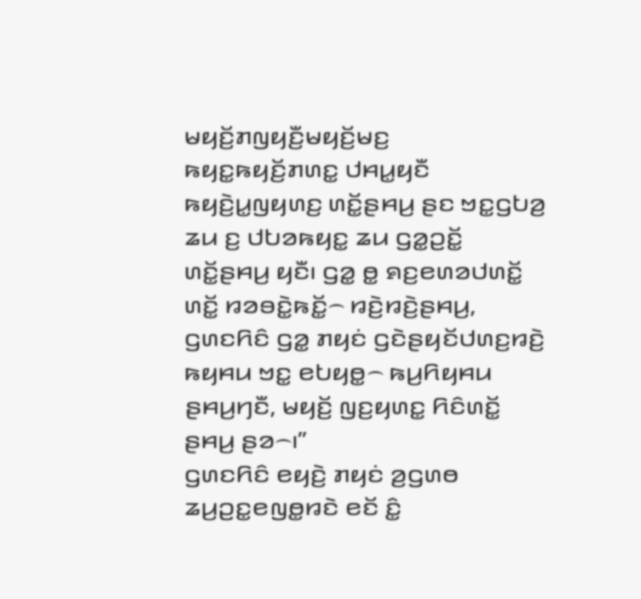ꤗꤟꤢꤩ꤬ꤊꤜꤟꤢꤪ꤬ꤗꤟꤢꤩ꤬ꤗꤢ꤬ ꤒꤟꤢ꤭ꤒꤟꤢꤩ꤬ꤊꤛꤢ꤭ ꤓꤌꤣ꤭ꤟꤢꤪ ꤒꤟꤢꤧ꤬ꤣ꤭ꤜꤟꤛꤢ꤬ ꤛꤢꤩ꤭ꤔꤌꤣ꤬ ꤔꤢ ꤠꤢ꤭ꤞꤝꤤ꤬ ꤘꤣ ꤢ꤬ ꤓꤝꤤꤒꤟꤢ꤭ ꤘꤣ ꤞꤤ꤭ꤑꤢꤩ꤭ ꤛꤢꤩ꤭ꤔꤌꤣ꤬ ꤟꤢꤪ꤯ ꤞꤤ꤭ ꤥ꤭ ꤎꤢ꤬ꤕꤛꤤꤓꤛꤢꤩ꤭ ꤛꤢꤩ꤭ ꤙꤤꤋꤢꤧ꤭ꤒꤢꤩ꤭꤮ ꤙꤢꤧ꤬ꤙꤢꤧ꤬ꤔꤌꤣ꤬, ꤞꤛꤢꤖꤢꤨ ꤞꤤ꤭ ꤊꤟꤢꤦ ꤞꤢꤧꤔꤟꤢꤩꤓꤛꤢ꤬ꤙꤢꤧ꤬ ꤒꤟꤌꤣ ꤠꤢ꤭ ꤕꤝꤟꤥ꤭꤮ ꤒꤣ꤬ꤖꤟꤌꤣ ꤔꤌꤣ꤬ꤚꤢꤪ, ꤗꤟꤢꤩ꤬ ꤜꤢ꤬ꤟꤛꤢ꤭ ꤖꤢꤨꤛꤢꤩ꤭ ꤔꤌꤣ꤬ ꤔꤤ꤮꤯”
ꤞꤛꤢꤖꤢꤨ ꤕꤟꤢꤧ꤬ ꤊꤟꤢꤦ ꤤ꤬ꤞꤛꤥ ꤘꤣ꤬ꤑꤢ꤭ꤕꤜꤥ꤭ꤙꤢꤧ ꤕꤢꤩ ꤢꤨ꤭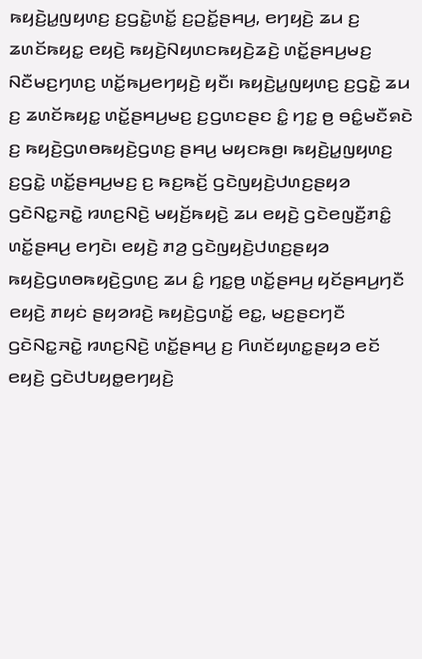ꤒꤟꤢꤧ꤬ꤣ꤭ꤜꤟꤛꤢ꤬ ꤢ꤬ꤞꤢꤧ꤭ꤛꤢꤩ꤭ ꤢ꤬ꤑꤢꤩ꤭ꤔꤌꤣ꤬, ꤕꤚꤟꤢꤧ꤬ ꤘꤣ ꤢ꤬ ꤘꤛꤢꤩꤒꤟꤢ꤭ ꤕꤟꤢꤧ꤬ ꤒꤟꤢꤧ꤬ꤡꤟꤛꤢꤒꤟꤢꤧ꤬ꤘꤢꤧ꤬ ꤛꤢꤩ꤭ꤔꤌꤣ꤬ꤗꤢ꤬ ꤡꤢꤪꤗꤢ꤬ꤚꤛꤢ꤬ ꤛꤢꤩ꤭ꤒꤣ꤬ꤕꤚꤟꤢꤧ꤬ ꤟꤢꤪ꤯ ꤒꤟꤢꤧ꤬ꤣ꤭ꤜꤟꤛꤢ꤬ ꤢ꤬ꤞꤢꤧ꤭ ꤘꤣ ꤢ꤬ ꤘꤛꤢꤩꤒꤟꤢ꤭ ꤛꤢꤩ꤭ꤔꤌꤣ꤬ꤗꤢ꤬ ꤢ꤬ꤞꤛꤢꤔꤢ ꤢꤨ꤭ ꤚꤢ꤭ ꤥ꤬ ꤋꤢꤨ꤭ꤗꤢꤪꤎꤢꤧ ꤢ꤬ ꤒꤟꤢꤧ꤬ꤞꤛꤥꤒꤟꤢꤧ꤬ꤞꤛꤢ꤬ ꤔꤌꤣ꤬ ꤗꤟꤢꤒꤥ꤬꤯ ꤒꤟꤢꤧ꤬ꤣ꤭ꤜꤟꤛꤢ꤬ ꤢ꤬ꤞꤢꤧ꤭ ꤛꤢꤩ꤭ꤔꤌꤣ꤬ꤗꤢ꤬ ꤢ꤬ ꤒꤢ꤬ꤒꤢꤩ꤬ ꤞꤢꤧꤜꤟꤢꤧ꤬ꤓꤛꤢ꤬ꤔꤟꤤ ꤞꤢꤧꤡꤢ꤭ꤏꤢꤧ꤭ ꤙꤛꤢ꤬ꤡꤢꤧ꤬ ꤗꤟꤢꤩ꤬ꤒꤟꤢꤧ꤬ ꤘꤣ ꤕꤟꤢꤧ꤬ ꤞꤢꤧꤕꤜꤢꤪ꤬ꤊꤢꤨ꤭ ꤛꤢꤩ꤭ꤔꤌꤣ꤬ ꤕꤚꤢꤧ꤯ ꤕꤟꤢꤧ꤬ ꤊꤤ꤬ ꤞꤢꤧꤜꤟꤢꤧ꤬ꤓꤛꤢ꤬ꤔꤟꤤ ꤒꤟꤢꤧ꤬ꤞꤛꤥꤒꤟꤢꤧ꤬ꤞꤛꤢ꤬ ꤘꤣ ꤢꤨ꤭ ꤚꤢ꤭ꤥ꤬ ꤛꤢꤩ꤭ꤔꤌꤣ꤬ ꤟꤢꤩꤔꤌꤣ꤬ꤚꤢꤪ ꤕꤟꤢꤧ꤬ ꤊꤟꤢꤦ ꤔꤟꤤꤙꤢꤧ꤬ ꤒꤟꤢꤧ꤬ꤞꤛꤢꤩ꤭ ꤕꤢ꤭, ꤗꤢ꤬ꤔꤢꤚꤢꤪ ꤞꤢꤧꤡꤢ꤭ꤏꤢꤧ꤭ ꤙꤛꤢ꤬ꤡꤢꤧ꤬ ꤛꤢꤩ꤭ꤔꤌꤣ꤬ ꤢ꤬ ꤖꤛꤢꤩꤟꤛꤢ꤭ꤔꤟꤤ ꤕꤢꤩ ꤕꤟꤢꤧ꤬ ꤞꤢꤧꤓꤝꤟꤥ꤭ꤕꤚꤟꤢꤧ꤬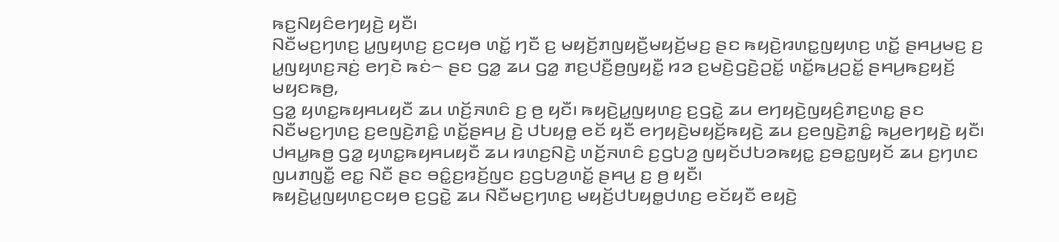ꤒꤢ꤬ꤡꤟꤢꤨꤕꤚꤟꤢꤧ꤬ ꤟꤢꤪ꤯
ꤡꤢꤪꤗꤢ꤬ꤚꤛꤢ꤬ ꤣ꤭ꤜꤟꤛꤢ꤬ ꤢ꤬ꤍꤟꤥ ꤛꤢꤩ꤭ ꤚꤢꤪ ꤢ꤬ ꤗꤟꤢꤩ꤬ꤊꤜꤟꤢꤪ꤬ꤗꤟꤢꤩ꤬ꤗꤢ꤬ ꤔꤢ ꤒꤟꤢꤧ꤬ꤙꤛꤢ꤭ꤜꤟꤛꤢ꤬ ꤛꤢꤩ꤭ ꤔꤌꤣ꤬ꤗꤢ꤬ ꤢ꤬ ꤣ꤭ꤜꤟꤛꤢ꤬ꤏꤢꤦ꤬ ꤕꤚꤢꤧ ꤒꤢꤦ꤮ ꤔꤢ ꤞꤤ꤭ ꤘꤣ ꤞꤤ꤭ ꤊꤢ꤬ꤓꤢꤪ꤬ꤥ꤬ꤜꤟꤢꤪ꤭ ꤙꤤ ꤢ꤬ꤗꤢꤧ꤬ꤞꤢꤧ꤬ꤑꤢꤩ꤭ ꤛꤢꤩ꤭ꤒꤣ꤬ꤑꤢꤩ꤭ ꤔꤌꤣ꤬ꤒꤢ꤬ꤟꤢꤩ꤬ ꤗꤟꤢꤒꤥ꤬,
ꤞꤤ꤭ ꤟꤛꤢ꤭ꤒꤟꤌꤣꤟꤢꤪ ꤘꤣ ꤛꤢꤩ꤬ꤏꤛꤢꤨ ꤢ꤬ ꤥ꤬ ꤟꤢꤪ꤯ ꤒꤟꤢꤧ꤬ꤣ꤭ꤜꤟꤛꤢ꤬ ꤢ꤬ꤞꤢꤧ꤭ ꤘꤣ ꤕꤚꤟꤢꤧ꤬ꤜꤟꤢꤨ꤬ꤊꤢ꤬ꤛꤢ꤭ ꤔꤢ ꤡꤢꤪꤗꤢ꤬ꤚꤛꤢ꤬ ꤢ꤬ꤕꤜꤢꤧ꤬ꤊꤢꤨ꤭ ꤛꤢꤩ꤭ꤔꤌꤣ꤬ ꤢꤧ꤬ ꤓꤝꤟꤥ꤭ ꤕꤢꤩ ꤟꤢꤪ ꤕꤚꤟꤢꤧ꤬ꤗꤟꤢꤩ꤬ꤒꤟꤢꤧ꤬ ꤘꤣ ꤢ꤬ꤕꤜꤢꤧ꤬ꤊꤢꤨ꤭ ꤒꤣ꤬ꤕꤚꤟꤢꤧ꤬ ꤟꤢꤪ꤯ ꤓꤌꤣ꤭ꤒꤥ꤬ ꤞꤤ꤭ ꤟꤛꤢ꤭ꤒꤟꤌꤣꤟꤢꤪ ꤘꤣ ꤙꤛꤢ꤬ꤡꤢꤧ꤬ ꤛꤢꤩ꤬ꤏꤛꤢꤨ ꤢ꤬ꤞꤝꤤ꤬ ꤜꤟꤢꤩꤓꤝꤤꤒꤟꤢ꤭ ꤢ꤬ꤋꤢ꤭ꤜꤟꤢꤩ ꤘꤣ ꤢ꤬ꤚꤛꤢ ꤜꤣꤊꤜꤢꤪ꤭ ꤕꤢ꤭ ꤡꤢꤪ ꤔꤢ ꤋꤢꤨ꤭ꤢ꤬ꤙꤢꤩ꤬ꤜꤢ ꤢ꤬ꤞꤝꤤ꤬ꤛꤢꤩ꤭ ꤔꤌꤣ꤬ ꤢ꤬ ꤥ꤬ ꤟꤢꤪ꤯
ꤒꤟꤢꤧ꤬ꤣ꤭ꤜꤟꤛꤢ꤬ꤍꤟꤥ ꤢ꤬ꤞꤢꤧ꤭ ꤘꤣ ꤡꤢꤪꤗꤢ꤬ꤚꤛꤢ꤬ ꤗꤟꤢꤩ꤬ꤓꤝꤟꤥ꤭ꤓꤛꤢ꤬ ꤕꤢꤩꤟꤢꤪ ꤕꤟꤢꤧ꤬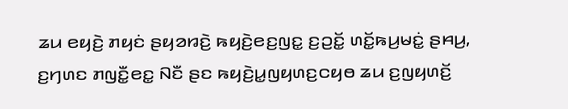ꤘꤣ ꤕꤟꤢꤧ꤬ ꤊꤟꤢꤦ ꤔꤟꤤꤙꤢꤧ꤬ ꤒꤟꤢꤧ꤬ꤕꤢ꤬ꤜꤢ꤭ ꤢ꤬ꤑꤢꤩ꤭ ꤛꤢꤩ꤭ꤒꤣ꤬ꤗꤢꤦ꤭ ꤔꤌꤣ꤬, ꤢ꤬ꤚꤛꤢ ꤊꤜꤢꤪ꤭ꤕꤢ꤭ ꤡꤢꤪ ꤔꤢ ꤒꤟꤢꤧ꤬ꤣ꤭ꤜꤟꤛꤢ꤬ꤍꤟꤥ ꤘꤣ ꤢ꤬ꤜꤟꤛꤢꤩ꤬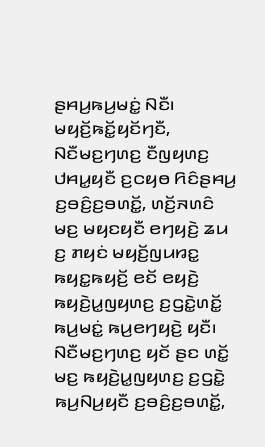ꤔꤌꤣ꤬ꤒꤣ꤬ꤗꤢꤦ꤭ ꤡꤢꤪ꤯ ꤗꤟꤢꤩ꤬ꤒꤢꤩ꤭ꤟꤢꤩꤚꤢꤪ, ꤡꤢꤪꤗꤢ꤬ꤚꤛꤢ꤬ ꤢꤪꤜꤟꤛꤢ꤬ ꤓꤌꤣ꤭ꤟꤢꤪ ꤢ꤬ꤍꤟꤥ ꤖꤢꤨꤔꤌꤣ꤬ ꤢ꤬ꤋꤢꤨ꤬ꤢ꤬ꤋꤛꤢꤩ꤭, ꤛꤢꤩ꤬ꤏꤛꤢꤨ ꤗꤢ꤬ ꤗꤟꤢꤟꤢꤪ ꤕꤚꤟꤢꤧ꤬ ꤘꤣ ꤢ꤬ ꤊꤟꤢꤦ ꤗꤟꤢꤩ꤬ꤜꤣꤙꤢ꤭ ꤒꤟꤢ꤭ꤒꤟꤢꤩ꤬ ꤕꤢꤩ ꤕꤟꤢꤧ꤬ ꤒꤟꤢꤧ꤬ꤣ꤭ꤜꤟꤛꤢ꤬ ꤢ꤬ꤞꤢꤧ꤭ꤛꤢꤩ꤭ ꤒꤣ꤬ꤗꤢꤦ꤭ ꤒꤣ꤬ꤕꤚꤟꤢꤧ꤬ ꤟꤢꤪ꤯
ꤡꤢꤪꤗꤢ꤬ꤚꤛꤢ꤬ ꤟꤢꤩ ꤔꤢ ꤛꤢꤩ꤭ ꤗꤢ꤬ ꤒꤟꤢꤧ꤬ꤣ꤭ꤜꤟꤛꤢ꤬ ꤢ꤬ꤞꤢꤧ꤭ ꤒꤣ꤬ꤡꤣ꤬ꤟꤢꤪ ꤢ꤬ꤋꤢꤨ꤬ꤢ꤬ꤋꤛꤢꤩ꤭,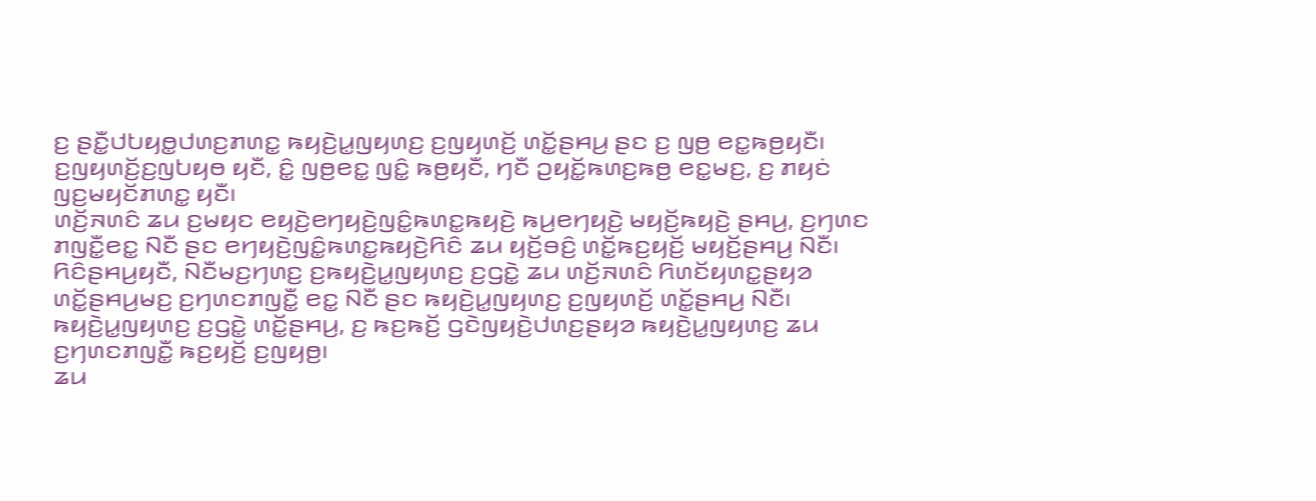ꤢ꤬ ꤔꤢꤪ꤭ꤓꤝꤟꤥ꤭ꤓꤛꤢ꤬ꤊꤛꤢ꤭ ꤒꤟꤢꤧ꤬ꤣ꤭ꤜꤟꤛꤢ꤬ ꤢ꤬ꤜꤟꤛꤢꤩ꤬ ꤛꤢꤩ꤭ꤔꤌꤣ꤬ ꤔꤢ ꤢ꤬ ꤜꤥ꤬ ꤕꤢ꤭ꤒꤥ꤬ꤟꤢꤪ꤯ ꤢ꤬ꤜꤟꤛꤢꤩ꤬ꤢ꤬ꤜꤝꤟꤥ ꤟꤢꤪ, ꤢꤨ꤭ ꤜꤥ꤬ꤕꤢ꤭ ꤜꤢꤨ꤭ ꤒꤥ꤬ꤟꤢꤪ, ꤚꤢꤪ ꤑꤟꤢꤩ꤭ꤒꤛꤢ꤬ꤒꤥ꤬ ꤕꤢ꤭ꤗꤢ꤬, ꤢ꤬ ꤊꤟꤢꤦ ꤜꤢ꤬ꤗꤟꤢꤩꤊꤛꤢ꤭ ꤟꤢꤪ꤯
ꤛꤢꤩ꤬ꤏꤛꤢꤨ ꤘꤣ ꤢ꤬ꤗꤟꤢ ꤕꤟꤢꤧ꤬ꤕꤚꤟꤢꤧ꤬ꤜꤢꤨ꤭ꤒꤛꤢ꤭ꤒꤟꤢꤧ꤬ ꤒꤣ꤬ꤕꤚꤟꤢꤧ꤬ ꤗꤟꤢꤩ꤬ꤒꤟꤢꤧ꤬ ꤔꤌꤣ꤬, ꤢ꤬ꤚꤛꤢ ꤊꤜꤢꤪ꤭ꤕꤢ꤭ ꤡꤢꤪ ꤔꤢ ꤕꤚꤟꤢꤧ꤬ꤜꤢꤨ꤭ꤒꤛꤢ꤭ꤒꤟꤢꤧ꤬ꤖꤢꤨ ꤘꤣ ꤟꤢꤩ꤬ꤋꤢꤨ꤬ ꤛꤢꤩ꤭ꤒꤢ꤬ꤟꤢꤩ꤬ ꤗꤟꤢꤩ꤬ꤔꤌꤣ꤬ ꤡꤢꤪ꤯ ꤖꤢꤨꤔꤌꤣ꤬ꤟꤢꤪ, ꤡꤢꤪꤗꤢ꤬ꤚꤛꤢ꤬ ꤢ꤬ꤒꤟꤢꤧ꤬ꤣ꤭ꤜꤟꤛꤢ꤬ ꤢ꤬ꤞꤢꤧ꤭ ꤘꤣ ꤛꤢꤩ꤬ꤏꤛꤢꤨ ꤖꤛꤢꤩꤟꤛꤢ꤭ꤔꤟꤤ ꤛꤢꤩ꤭ꤔꤌꤣ꤬ꤗꤢ꤬ ꤢ꤬ꤚꤛꤢꤊꤜꤢꤪ꤭ ꤕꤢ꤭ ꤡꤢꤪ ꤔꤢ ꤒꤟꤢꤧ꤬ꤣ꤭ꤜꤟꤛꤢ꤬ ꤢ꤬ꤜꤟꤛꤢꤩ꤬ ꤛꤢꤩ꤭ꤔꤌꤣ꤬ ꤡꤢꤪ꤯ ꤒꤟꤢꤧ꤬ꤣ꤭ꤜꤟꤛꤢ꤬ ꤢ꤬ꤞꤢꤧ꤭ ꤛꤢꤩ꤭ꤔꤌꤣ꤬, ꤢ꤬ ꤒꤢ꤬ꤒꤢꤩ꤬ ꤞꤢꤧꤜꤟꤢꤧ꤬ꤓꤛꤢ꤬ꤔꤟꤤ ꤒꤟꤢꤧ꤬ꤣ꤭ꤜꤟꤛꤢ꤬ ꤘꤣ ꤢ꤬ꤚꤛꤢꤊꤜꤢꤪ꤭ ꤒꤢ꤬ꤟꤢꤩ꤬ ꤢ꤬ꤜꤟꤥ꤬꤯
ꤘꤣ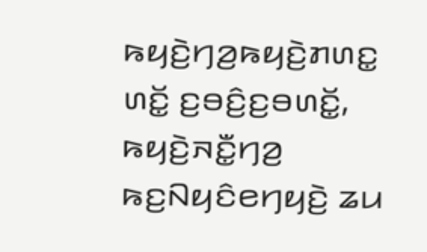ꤒꤟꤢꤧ꤬ꤚꤤ꤬ꤒꤟꤢꤧ꤬ꤊꤛꤢ꤭ ꤛꤢꤩ꤭ ꤢ꤬ꤋꤢꤨ꤬ꤢ꤬ꤋꤛꤢꤩ꤭, ꤒꤟꤢꤧ꤬ꤏꤢꤪ꤭ꤚꤤ꤬ ꤒꤢ꤬ꤡꤟꤢꤨꤕꤚꤟꤢꤧ꤬ ꤘꤣ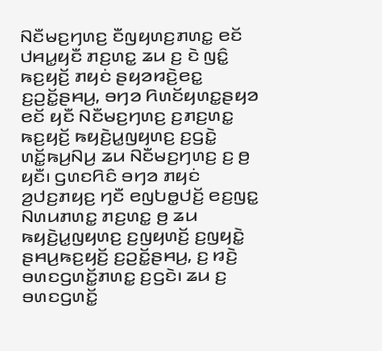ꤡꤢꤪꤗꤢ꤬ꤚꤛꤢ꤬ ꤢꤪꤜꤟꤛꤢ꤬ꤊꤛꤢ꤭ ꤕꤢꤩ ꤓꤌꤣ꤭ꤟꤢꤪ ꤊꤢ꤬ꤛꤢ꤭ ꤘꤣ ꤢ꤬ ꤢꤧ ꤜꤢꤨ꤭ ꤒꤢ꤬ꤟꤢꤩ꤬ ꤊꤟꤢꤦ ꤔꤟꤤꤙꤢꤧ꤬ꤕꤢ꤭ ꤢ꤬ꤑꤢꤩ꤭ꤔꤌꤣ꤬, ꤋꤚꤤ ꤖꤛꤢꤩꤟꤛꤢ꤭ꤔꤟꤤ ꤕꤢꤩ ꤟꤢꤪ ꤡꤢꤪꤗꤢ꤬ꤚꤛꤢ꤬ ꤢ꤬ꤊꤢ꤬ꤛꤢ꤭ ꤒꤢ꤬ꤟꤢꤩ꤬ ꤒꤟꤢꤧ꤬ꤣ꤭ꤜꤟꤛꤢ꤬ ꤢ꤬ꤞꤢꤧ꤭ ꤛꤢꤩ꤭ꤒꤣ꤬ꤡꤣ꤬ ꤘꤣ ꤡꤢꤪꤗꤢ꤬ꤚꤛꤢ꤬ ꤢ꤬ ꤥ꤬ ꤟꤢꤪ꤯ ꤞꤛꤢꤖꤢꤨ ꤋꤚꤤ ꤊꤟꤢꤦ ꤤ꤬ꤓꤢ꤬ꤊꤟꤢ꤬ ꤚꤢꤪ ꤕꤜꤝꤥ꤭ꤓꤢꤩ꤬ ꤕꤢ꤬ꤜꤢ꤭ ꤡꤛꤣꤊꤛꤢ꤭ ꤊꤢ꤬ꤛꤢ꤭ ꤥ꤬ ꤘꤣ ꤒꤟꤢꤧ꤬ꤣ꤭ꤜꤟꤛꤢ꤬ ꤢ꤬ꤜꤟꤛꤢꤩ꤬ ꤢ꤬ꤜꤟꤢꤧ꤭ ꤔꤌꤣ꤬ꤒꤢ꤬ꤟꤢꤩ꤬ ꤢ꤬ꤑꤢꤩ꤭ꤔꤌꤣ꤬, ꤢ꤬ ꤙꤢꤧ꤬ ꤋꤛꤢꤞꤛꤢꤩ꤭ꤊꤛꤢ꤭ ꤢ꤬ꤞꤢꤧ꤯ ꤘꤣ ꤢ꤬ ꤋꤛꤢꤞꤛꤢꤩ꤭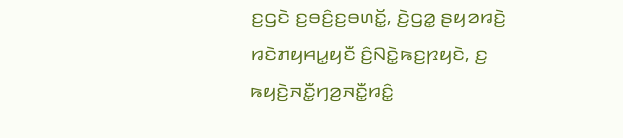ꤢ꤬ꤞꤢꤧ ꤢ꤬ꤋꤢꤨ꤬ꤢ꤬ꤋꤛꤢꤩ꤭, ꤢꤧ꤬ꤞꤤ꤭ ꤔꤟꤤꤙꤢꤧ꤬ ꤙꤢꤧꤊꤟꤌꤣ꤭ꤟꤢꤪ ꤢꤨ꤬ꤡꤢꤧ꤭ꤒꤢ꤬ꤐꤟꤢꤧ, ꤢ꤬ ꤒꤟꤢꤧ꤬ꤏꤢꤪ꤭ꤚꤤ꤬ꤏꤢꤪ꤭ꤙꤢꤨ꤭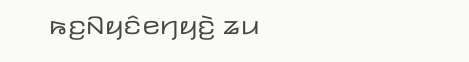ꤒꤢ꤬ꤡꤟꤢꤨꤕꤚꤟꤢꤧ꤬ ꤘꤣ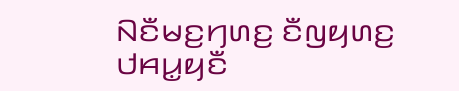ꤡꤢꤪꤗꤢ꤬ꤚꤛꤢ꤬ ꤢꤪꤜꤟꤛꤢ꤬ ꤓꤌꤣ꤭ꤟꤢꤪ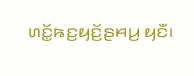ꤛꤢꤩ꤭ꤒꤢ꤬ꤟꤢꤩ꤬ꤔꤌꤣ꤬ ꤟꤢꤪ꤯